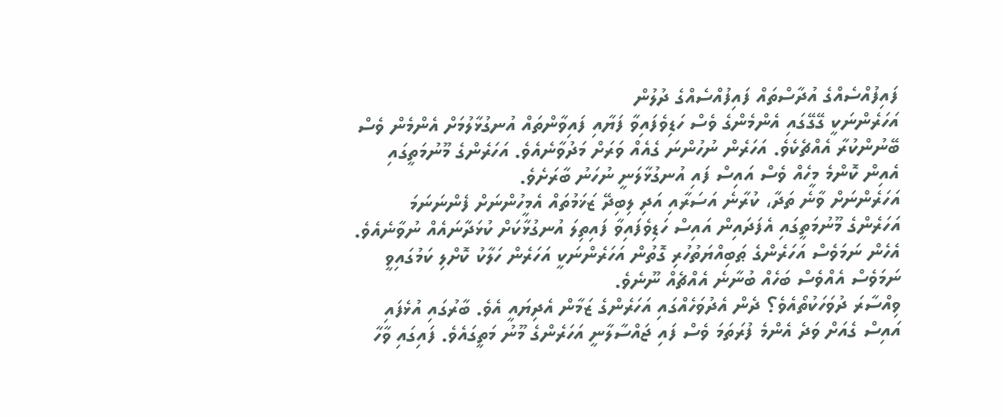ފައިފުއްސެއްގެ އުދާސްތައް ފައިފުއްސެއްގެ ދުލުން
އަހަރެންނަކީ ގޭގޭގައި އެންމެންގެ ވެސް ހަޑިވެފައިވާ ފަޔާއި ފައިވާންތައް އުނގުޅާލުމަށް އެންމެން ވެސް ބޭނުންކުރާ އެއްޗެކެވެ. އަހަރެން ނުހުންނަ ގެއެއް ވަރަށް މަދުވާނެއެވެ. އަހަރެންގެ މޫނުމަތީގައި އެއިން ކޮންމެ މީހެއް ވެސް އައިސް ފައި އުނގުޅާލަނީ ނުހަނު ބާރަށެވެ.
އަހަރެންނަށް ވާނެ ތަދާ، ކުރާނެ އަސަރާއި އަދި ލިބިދޭ ޒަޚަމުތައް އެމީހުންނަށް ފެންނަނަމަ އަހަރެންގެ މޫނުމަތީގައި އެފަދައިން އައިސް ހަޑިވެފައިވާ ފައިތިލަ އުނގުޅާކަށް ކުޅަދާނައެއް ނުވާނެއެވެ. އެހެން ނަމަވެސް އަހަރެންގެ ޠަބިއްޔަތުހުރި ގޮތުން އަހަރެންނަކީ އަހަރެން ހަލާކު ކޮށްލި ކަމުގައިވީ ނަމަވެސް އެއްވެސް ބަހެއް ބުނާނެ އެއްޗެއް ނޫނެވެ.
ވިއްސާރަ ދުވަހަކުތޯއެވެ؟ ދެން އެދުވަހެއްގައި އަހަރެންގެ ޒަމާން އެދިޔައީ އެވެ. ބާރުގައި އުޅެފައި އައިސް ގެއަށް ވަދެ އެންމެ ފުރަތަމަ ވެސް ފައި ޖައްސާލާނީ އަހަރެންގެ މޫނު މަތީގައެވެ. ފައިގައި ވާހާ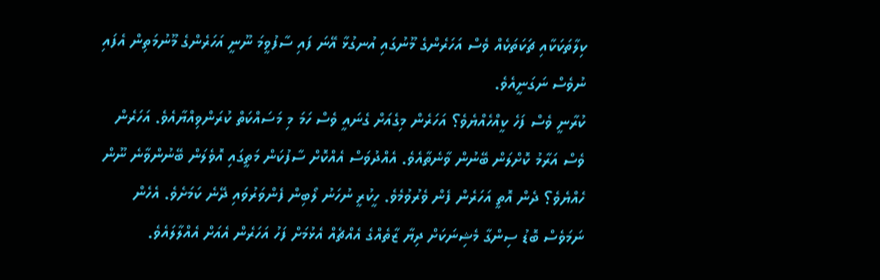ކިލާތަކަކާއި ޗަކަތަކެއް ވެސް އަހަރެންގެ މޫނުގައި އުނގުޅާ އޭނަ ފައި ސާފުވީމަ ނޫނީ އަހަރެންގެ މޫނުމަތިން އެފައި ނުވެސް ނަގަނީއެވެ.
ކުރާނީ ވެސް ފަހެ ކީއްހެއްޔެވެ؟ އަހަރެން މިގެއަށް ގެނައީ ވެސް ހަމަ މި މަސައްކަތް ކުރަންވިއްޔާއެވެ. އަހަރެން ވެސް އަރާމު ކޮށްލަން ބޭނުން ވާނެތާއެވެ. އެއްދުވަސް އެއްކޮށް ސާފުކަން މަތީގައި އޮވެލަން ބޭނުންވާނެ ނޫން ހެއްޔެވެ؟ ދެން އޮތީ އަހަރެން ފެން ވެރުވުމެވެ. ހީކުރީ ނުހަނު ލޯބިން ފެންވަރުވައި ދޭނެ ކަމަށެވެ. އެހެން ނަމަވެސް ބޮޑު ސިންގާ މެޝިނަކަށް ދިޔާ ޒާތެއްގެ އެއްޗެއް އެޅުމަށް ފަހު އަހަރެން އެއަށް އެއްލާލައެވެ.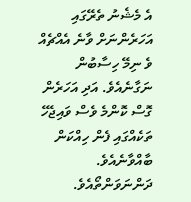އެ މެޝެނު ތެރޭގައި އަހަރެންނަށް ވާނެ އެއްޗެއް ވެ ނިމޭ ހިސާބުން ނަގާނެއެވެ. އަދި އަހަރެން ގޮސް ކޮންމެ ވެސް ވައިޖެހޭ ތަކެއްގައި ފެން ހިއްކަން ބާއްވާނެއެވެ. ދަންނަވަންތޯއެވެ.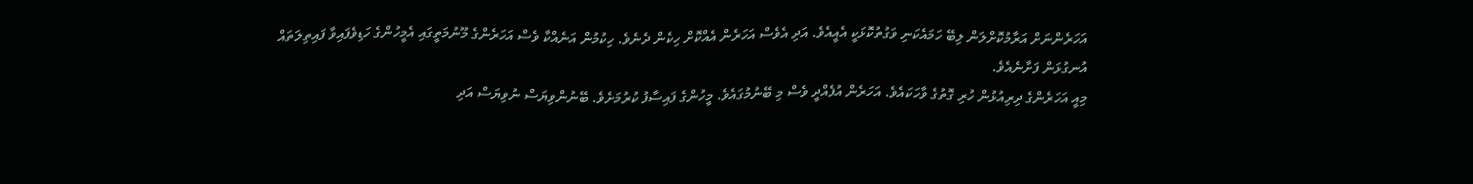އަހަރެންނަށް އަރާމުކޮށްލަން ލިބޭ ހަމައެކަނި ވަގުތުކޮޅަކީ އެއީއެވެ. އަދި އެވެސް އަހަރެން އެއްކޮށް ހިކެން ދެނެވެ. ހިކުމުން އަނެއްކާ ވެސް އަހަރެންގެ މޫނުމަތީގައި އެމީހުންގެ ހަޑިވެފައިވާ ފައިތިލަތައް އުނގުޅަން ފަށާނެއެވެ.
މިއީ އަހަރެންގެ ދިރިއުޅުން ހުރި ގޮތުގެ ވާހަކައެވެ. އަހަރެން އުފެއްދީ ވެސް މި ބޭނުމުގައެވެ. މީހުންގެ ފައިސާފު ކުރުމަށެވެ. ބޭނުންވިޔަސް ނުވިޔަސް އަދި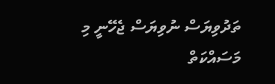ތަދުވިޔަސް ނުވިޔަސް ޖެހޭނީ މި މަސައްކަތް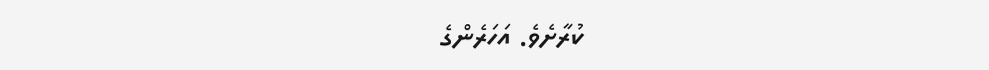ކުރާށެވެ. އަހަރެންގެ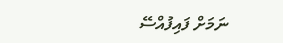ނަމަށް ފައިފުއްސޭ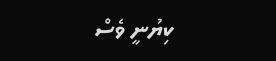ކިޔުނީ ވެސް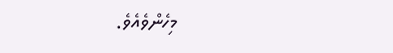މިހެންވެއެވެ.